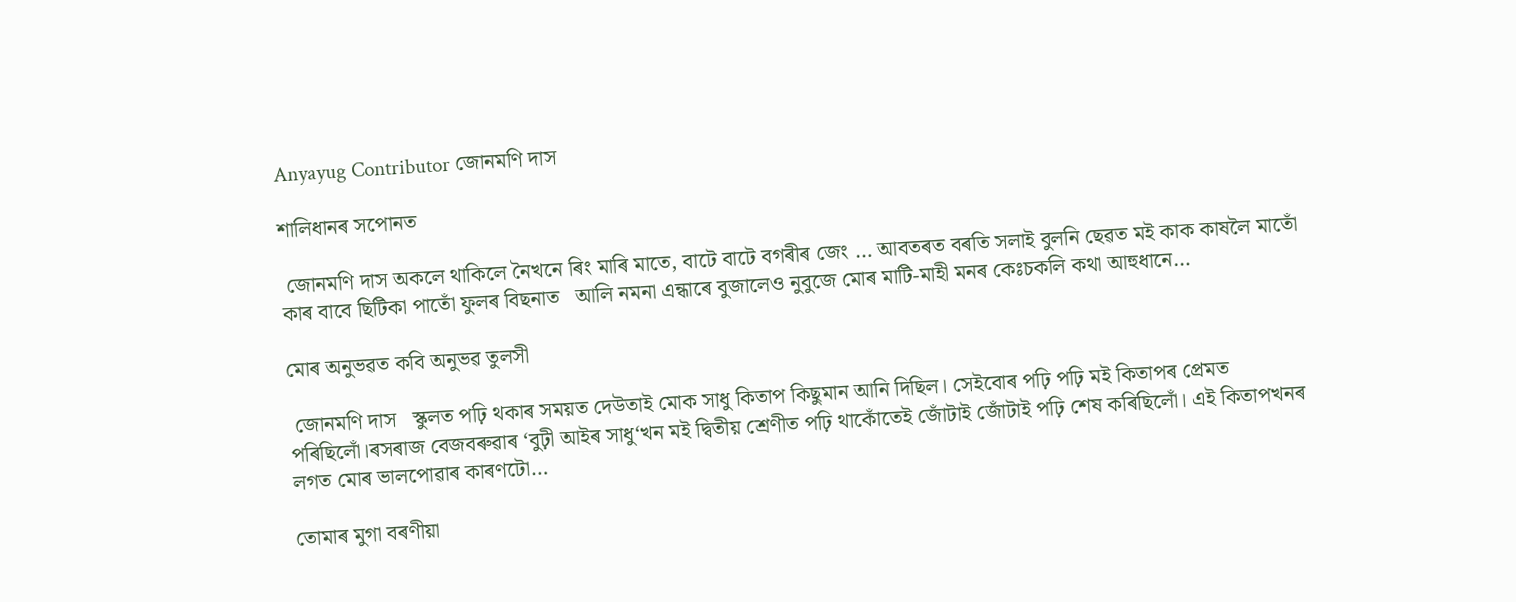Anyayug Contributor জোনমণি দাস

শালিধানৰ সপোনত

 জোনমণি দাস অকলে থাকিলে নৈখনে ৰিং মাৰি মাতে, বাটে বাটে বগৰীৰ জেং … আবতৰত বৰতি সলাই বুলনি ছেৱত মই কাক কাষলৈ মাতোঁ কাৰ বাবে ছিটিকা পাতোঁ ফুলৰ বিছনাত   আলি নমনা এন্ধাৰে বুজালেও নুবুজে মোৰ মাটি-মাহী মনৰ কেঃচকলি কথা আহুধানে…

মোৰ অনুভৱত কবি অনুভৱ তুলসী

 জোনমণি দাস   স্কুলত পঢ়ি থকাৰ সময়ত দেউতাই মোক সাধু কিতাপ কিছুমান আনি দিছিল। সেইবোৰ পঢ়ি পঢ়ি মই কিতাপৰ প্ৰেমত পৰিছিলোঁ।ৰসৰাজ বেজবৰুৱাৰ ‘বুঢ়ী আইৰ সাধু‘খন মই দ্বিতীয় শ্ৰেণীত পঢ়ি থাকোঁতেই জোঁটাই জোঁটাই পঢ়ি শেষ কৰিছিলোঁ। এই কিতাপখনৰ লগত মোৰ ভালপোৱাৰ কাৰণটো…

তোমাৰ মুগা বৰণীয়া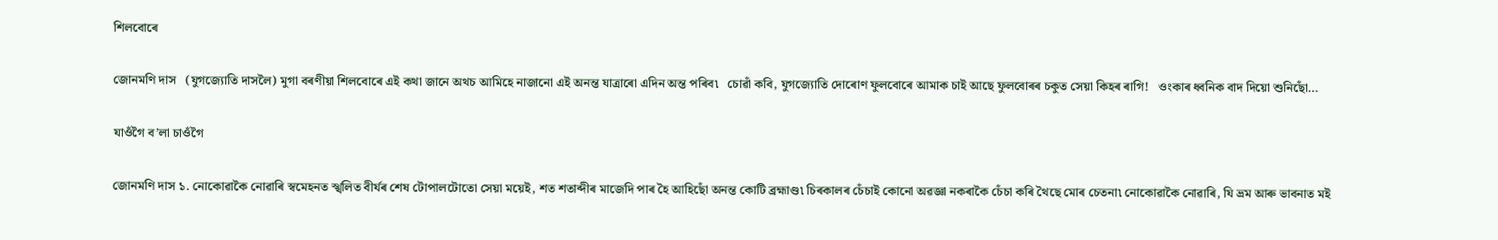শিলবোৰে

জোনমণি দাস   (যুগজ্যোতি দাসলৈ) মুগা বৰণীয়া শিলবোৰে এই কথা জানে অথচ আমিহে নাজানো এই অনন্ত যাত্ৰাৰো এদিন অন্ত পৰিব৷   চোৱাঁ কবি, যুগজ্যোতি দোৰোণ ফুলবোৰে আমাক চাই আছে ফুলবোৰৰ চকুত সেয়া কিহৰ ৰাগি!   ওংকাৰ ধ্বনিক বাদ দিয়ো শুনিছোঁ…

যাওঁগৈ ব’লা চাওঁগৈ

জোনমণি দাস ১. নোকোৱাকৈ নোৱাৰি স্বমেহনত স্খলিত বীৰ্যৰ শেষ টোপালটোতো সেয়া ময়েই, শত শতাব্দীৰ মাজেদি পাৰ হৈ আহিছোঁ অনন্ত কোটি ব্ৰহ্মাণ্ড৷ চিৰকালৰ চেঁচাই কোনো অৱজ্ঞা নকৰাকৈ চেঁচা কৰি থৈছে মোৰ চেতনা৷ নোকোৱাকৈ নোৱাৰি, যি ভ্ৰম আৰু ভাবনাত মই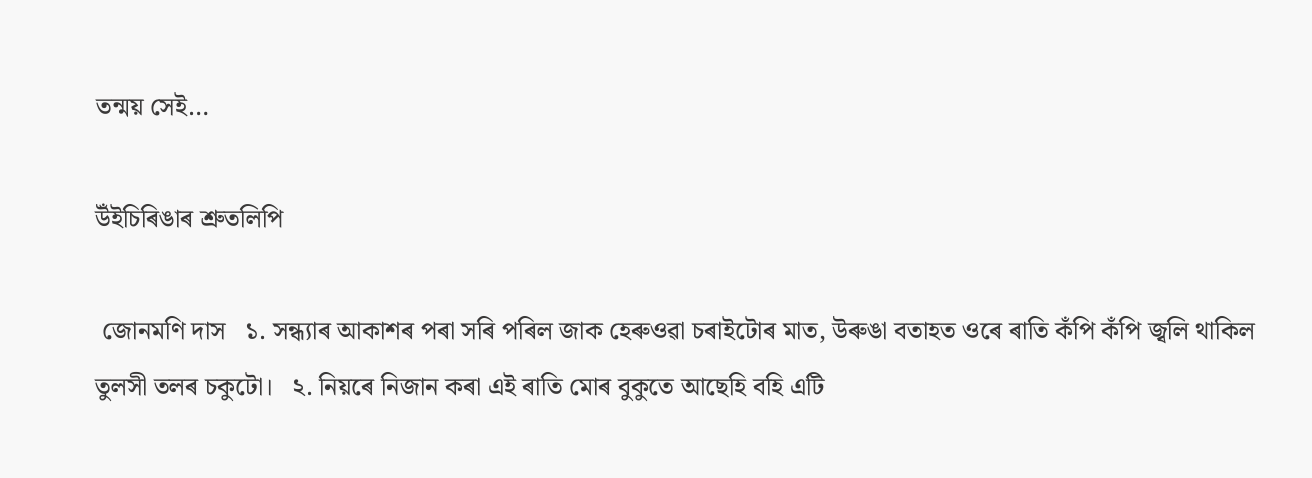তন্ময় সেই…

উঁইচিৰিঙাৰ শ্ৰুতলিপি

 জোনমণি দাস   ১. সন্ধ্যাৰ আকাশৰ পৰা সৰি পৰিল জাক হেৰুওৱা চৰাইটোৰ মাত, উৰুঙা বতাহত ওৰে ৰাতি কঁপি কঁপি জ্বলি থাকিল তুলসী তলৰ চকুটো।   ২. নিয়ৰে নিজান কৰা এই ৰাতি মোৰ বুকুতে আছেহি বহি এটি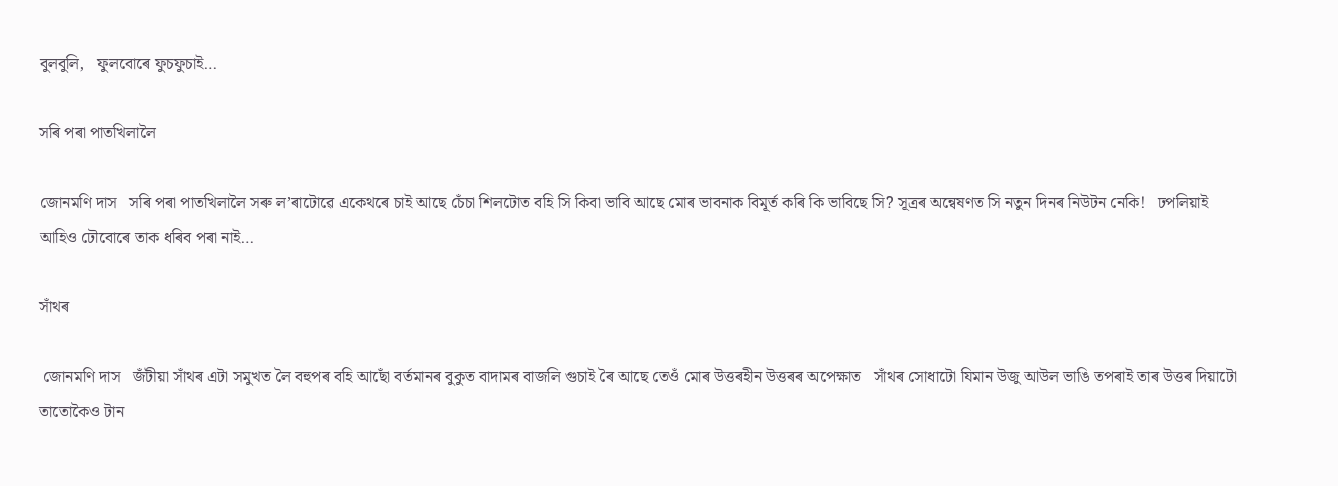বুলবুলি,   ফুলবোৰে ফুচফুচাই…

সৰি পৰা পাতখিলালৈ

জোনমণি দাস   সৰি পৰা পাতখিলালৈ সৰু ল’ৰাটোৱে একেথৰে চাই আছে চেঁচা শিলটোত বহি সি কিবা ভাবি আছে মোৰ ভাবনাক বিমূৰ্ত কৰি কি ভাবিছে সি? সূত্ৰৰ অন্বেষণত সি নতুন দিনৰ নিউটন নেকি!   ঢপলিয়াই আহিও ঢৌবোৰে তাক ধৰিব পৰা নাই…

সাঁথৰ

 জোনমণি দাস   জঁটীয়া সাঁথৰ এটা সমুখত লৈ বহুপৰ বহি আছোঁ বৰ্তমানৰ বুকুত বাদামৰ বাজলি গুচাই ৰৈ আছে তেওঁ মোৰ উত্তৰহীন উত্তৰৰ অপেক্ষাত   সাঁথৰ সোধাটো যিমান উজু আউল ভাঙি তপৰাই তাৰ উত্তৰ দিয়াটো তাতোকৈও টান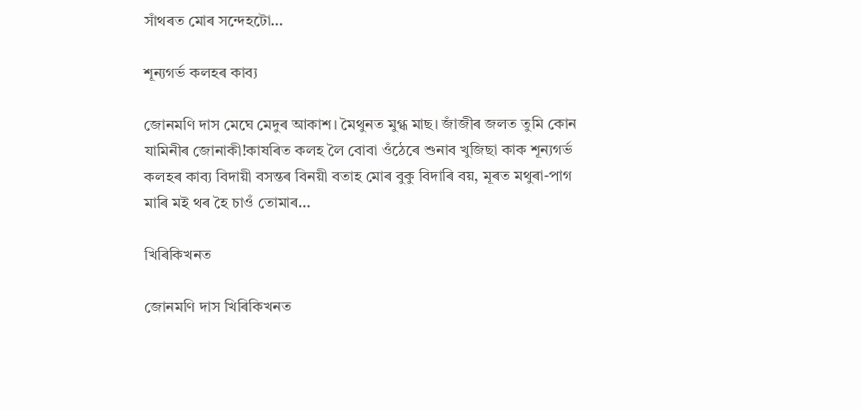সাঁথৰত মোৰ সন্দেহটো…

শূন্যগৰ্ভ কলহৰ কাব্য

জোনমণি দাস মেঘে মেদুৰ আকাশ। মৈথুনত মুগ্ধ মাছ। জাঁজীৰ জলত তুমি কোন যামিনীৰ জোনাকী!কাষৰিত কলহ লৈ বোবা ওঁঠেৰে শুনাব খুজিছা কাক শূন্যগৰ্ভ কলহৰ কাব্য বিদায়ী বসন্তৰ বিনয়ী বতাহ মোৰ বুকু বিদাৰি বয়, মূৰত মথুৰা-পাগ মাৰি মই থৰ হৈ চাওঁ তোমাৰ…

খিৰিকিখনত

জোনমণি দাস খিৰিকিখনত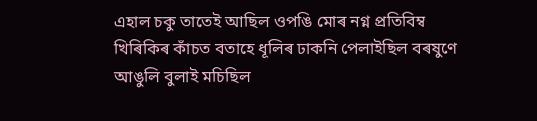এহাল চকু তাতেই আছিল ওপঙি মোৰ নগ্ন প্ৰতিবিম্ব খিৰিকিৰ কাঁচত বতাহে ধূলিৰ ঢাকনি পেলাইছিল বৰষুণে আঙুলি বুলাই মচিছিল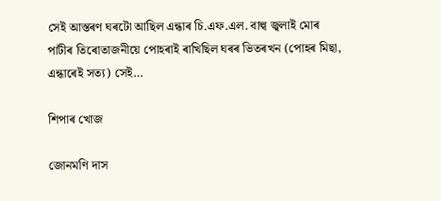সেই আস্তৰণ ঘৰটো আছিল এন্ধাৰ চি.এফ.এল. বাল্ব জ্বলাই মোৰ পাটীৰ তিৰোতাজনীয়ে পোহৰাই ৰাখিছিল ঘৰৰ ভিতৰখন (পোহৰ মিছা, এন্ধাৰেই সত্য) সেই…

শিপাৰ খোজ

জোনমণি দাস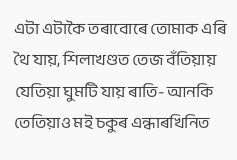এটা এটাকৈ তৰাবোৰে তোমাক এৰি থৈ যায়, শিলাখণ্ডত তেজ বঁতিয়ায় যেতিয়া ঘুমটি যায় ৰাতি- আনকি তেতিয়াও মই চকুৰ এন্ধাৰখিনিত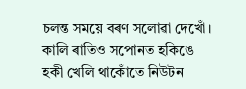চলন্ত সময়ে বৰণ সলোৱা দেখোঁ। কালি ৰাতিও সপোনত হকিঙে হকী খেলি থাকোঁতে নিউটন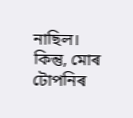নাছিল। কিন্তু, মোৰ টোপনিৰ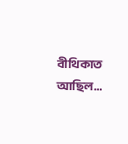বীথিকাত আছিল…